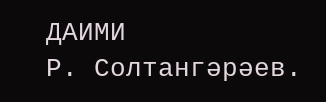ДАИМИ
Р. Солтангәрәев.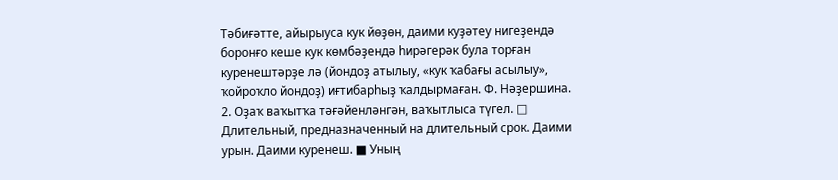Тәбиғәтте, айырыуса кук йөҙөн, даими куҙәтеу нигеҙендә боронғо кеше кук көмбәҙендә һирәгерәк була торған куренештәрҙе лә (йондоҙ атылыу, «кук ҡабағы асылыу», ҡойроҡло йондоҙ) иғтибарһыҙ ҡалдырмаған. Ф. Нәҙершина.
2. Оҙаҡ ваҡытҡа тәғәйенләнгән, ваҡытлыса түгел. □ Длительный, предназначенный на длительный срок. Даими урын. Даими куренеш. ■ Уның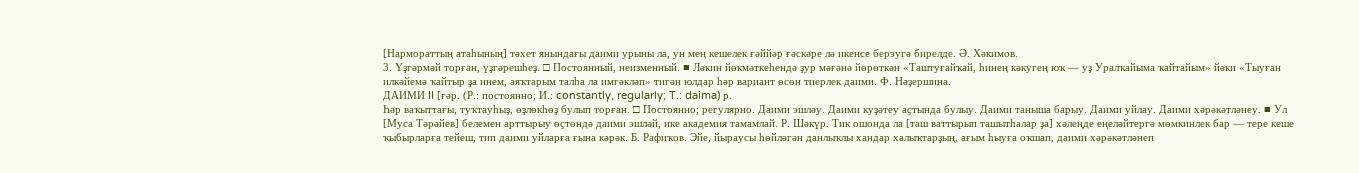[Нармораттың атаһының] тәхет янындағы даими урыны ла, ун мең кешелек ғәййәр ғәскәре лә икенсе берэугә бирелде. Ә. Хәкимов.
3. Үҙгәрмәй торған, үҙгәрешһеҙ. □ Постоянный, неизменный. ■ Ләкин йөкмәткеһендә ҙур мәғәнә йөрөткән «Таштуғайҡай, һинең кәкугең юҡ — уҙ Уралҡайыма ҡайтайым» йәки «Тыуған илкәйемә ҡайтыр ҙа инем, аяҡтарым талһа ла имгәкләп» тигән юлдар һәр вариант өсөн тиерлек даими. Ф. Нәҙершина.
ДАИМИ II [ғәр. (Р.: постоянно; И.: constantly, regularly; T.: daima) р.
Һәр ваҡыттағы, туҡтауһыҙ, өҙлөкһөҙ булып торған. □ Постоянно; регулярно. Даими эшләу. Даими куҙәтеу аҫтында булыу. Даими таныша барыу. Даими уйлау. Даими хәрәкәтләнеу. ■ Ул [Муса Тәрәйев] белемен арттырыу өҫтөндә даими эшләй, ике академия тамамлай. Р. Шәкүр. Тик ошонда ла [таш ваттырып ташытһалар ҙа] хәлеңде еңеләйтергә мөмкинлек бар — тере кеше ҡыбырларға тейеш, тип даими уйларға ғына кәрәк. Б. Рафиҡов. Эйе, йыраусы һөйләгән данлыҡлы хандар халыҡтарҙың, ағым һыуға оҡшап, даими хәрәкәтләнеп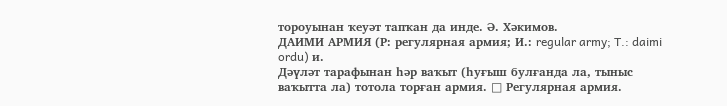тороуынан ҡеуәт тапҡан да инде. Ә. Хәкимов.
ДАИМИ АРМИЯ (Р: регулярная армия; И.: regular army; T.: daimi ordu) и.
Дәүләт тарафынан һәр ваҡыт (һуғыш булғанда ла, тыныс ваҡытта ла) тотола торған армия. □ Регулярная армия.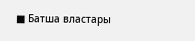■ Батша властары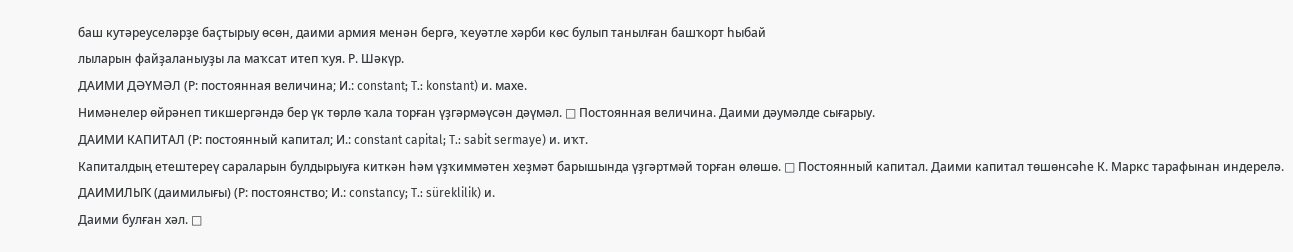баш кутәреуселәрҙе баҫтырыу өсөн, даими армия менән бергә, ҡеуәтле хәрби көс булып танылған башҡорт һыбай
лыларын файҙаланыуҙы ла маҡсат итеп ҡуя. Р. Шәкүр.
ДАИМИ ДӘҮМӘЛ (Р: постоянная величина; И.: constant; T.: konstant) и. махе.
Нимәнелер өйрәнеп тикшергәндә бер үк төрлө ҡала торған үҙгәрмәүсән дәүмәл. □ Постоянная величина. Даими дәумәлде сығарыу.
ДАИМИ КАПИТАЛ (Р: постоянный капитал; И.: constant capital; T.: sabit sermaye) и. иҡт.
Капиталдың етештереү сараларын булдырыуға киткән һәм үҙҡиммәтен хеҙмәт барышында үҙгәртмәй торған өлөшө. □ Постоянный капитал. Даими капитал төшөнсәһе К. Маркс тарафынан индерелә.
ДАИМИЛЫҠ (даимилығы) (Р: постоянство; И.: constancy; T.: süreklilik) и.
Даими булған хәл. □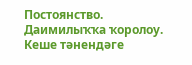Постоянство. Даимилыҡҡа ҡоролоу. Кеше тәнендәге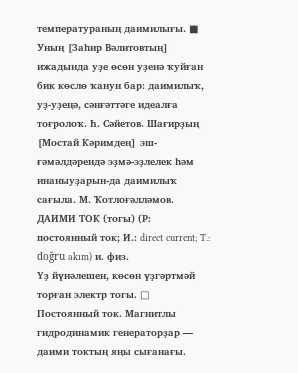температураның даимилығы. ■ Уның [Заһир Вәлитовтың] ижадында уҙе өсөн уҙенә ҡуйған бик көслө ҡанун бар: даимилыҡ, уҙ-уҙеңә, сәнғәттәге идеалға тоғролоҡ. Һ. Сәйетов. Шағирҙың [Мостай Кәримдең] эш-ғәмәлдәрендә эҙмә-эҙлелек һәм инаныуҙарын-да даимилыҡ сағыла. М. Ҡотлоғәлләмов.
ДАИМИ ТОК (тогы) (Р: постоянный ток; И.: direct current; T.: doğru akım) и. физ.
Үҙ йүнәлешен, көсөн үҙгәртмәй торған электр тогы. □ Постоянный ток. Магнитлы гидродинамик генераторҙар — даими токтың яңы сығанағы.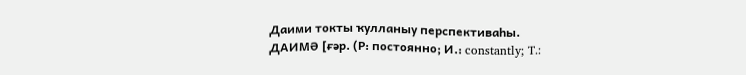Даими токты ҡулланыу перспективаһы.
ДАИМӘ [ғәр. (Р: постоянно; И.: constantly; T.: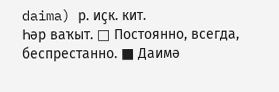daima) р. иҫк. кит.
Һәр ваҡыт. □ Постоянно, всегда, беспрестанно. ■ Даимә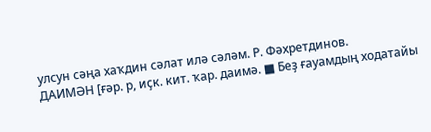улсун сәңа хаҡдин сәлат илә сәләм. Р. Фәхретдинов.
ДАИМӘН [ғәр. р, иҫк. кит. ҡар. даимә. ■ Беҙ ғауамдың ходатайы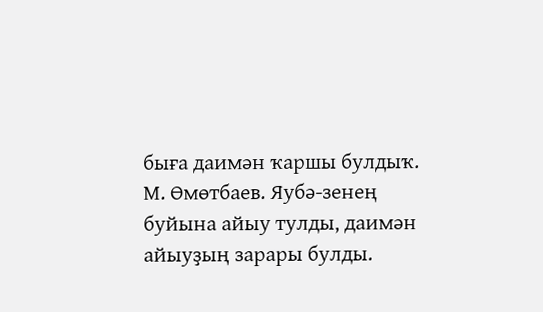быға даимән ҡаршы булдыҡ. М. Өмөтбаев. Яубә-зенең буйына айыу тулды, даимән айыуҙың зарары булды.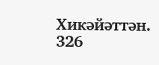Хикәйәттән.
326